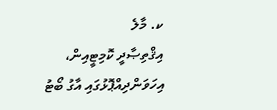ކ. މާލެ
އިޤްތިޞާދީ ކޮމިޓީއިން، އިހަވަންދިއްޕޮޅުގައި އާގު ބޯޓު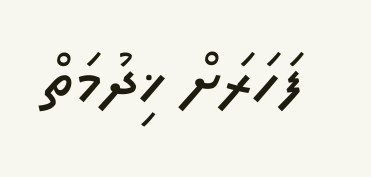ފަހަރަށް ޚިދުމަތް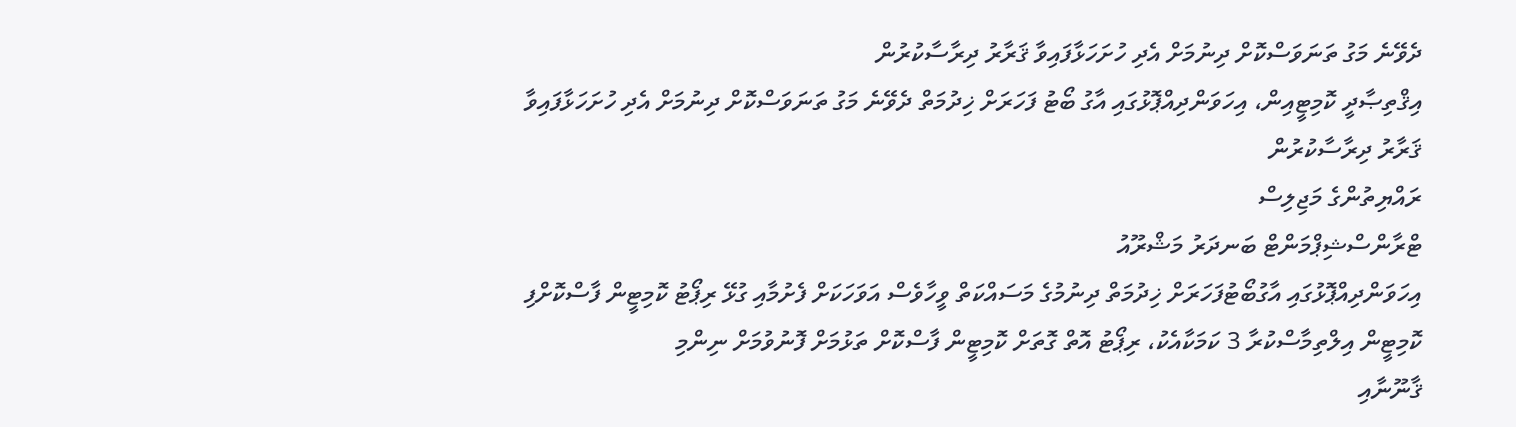ދެވޭނެ މަގު ތަނަވަސްކޮށް ދިނުމަށް އެދި ހުށަހަޅާފައިވާ ޤަރާރު ދިރާސާކުރުން
އިޤްތިޞާދީ ކޮމިޓީއިން، އިހަވަންދިއްޕޮޅުގައި އާގު ބޯޓު ފަހަރަށް ޚިދުމަތް ދެވޭނެ މަގު ތަނަވަސްކޮށް ދިނުމަށް އެދި ހުށަހަޅާފައިވާ ޤަރާރު ދިރާސާކުރުން
ރައްޔިތުންގެ މަޖިލިސް
ޓްރާންސްޝިޕްމަންޓް ބަނދަރު މަޝްރޫއު
އިހަވަންދިއްޕޮޅުގައި އާގުބޯޓުފަހަރަށް ޚިދުމަތް ދިނުމުގެ މަސައްކަތް ވީހާވެސް އަވަހަކަށް ފެށުމާއި ގުޅޭ ރިޕޯޓު ކޮމިޓީން ފާސްކޮށްފި
ކޮމިޓީން އިލްތިމާސްކުރާ 3 ކަމަކާއެކު، ރިޕޯޓު އޮތް ގޮތަށް ކޮމިޓީން ފާސްކޮށް ތަޅުމަށް ފޮނުވުމަށް ނިންމި
ޤާނޫނާއި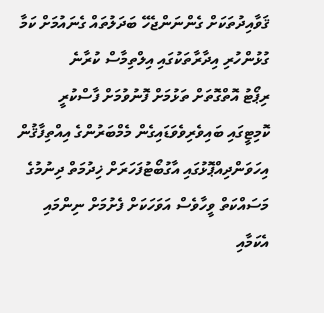ޤަވާއިދުތަކަށް ގެންނަންޖެހޭ ބަދަލުތައް ގެނައުމަށް ކަމާ ގުޅުންހުރި އިދާރާތަކުގައި އިލްތިމާސް ކުރާނެ
ރިޕޯޓު އޮތްގޮތަށް ތަޅުމަށް ފޮނުވުމަށް ފާސްކުރީ ކޮމިޓީގައި ބައިވެރިވެވަޑައިގެން މެމްބަރުންގެ އިއްތިފާޤުން
އިހަވަންދިއްޕޮޅުގައި އާގުބޯޓުފަހަރަށް ޚިދުމަތް ދިނުމުގެ މަސައްކަތް ވީހާވެސް އަވަހަކަށް ފެށުމަށް ނިންމައި އެކަމާއި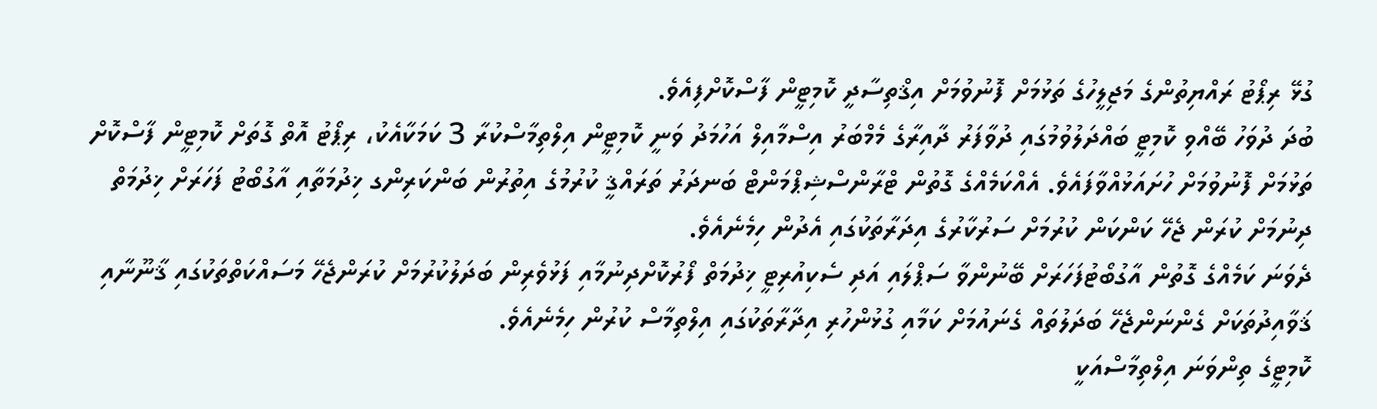ގުޅޭ ރިޕޯޓު ރައްޔިތުންގެ މަޖިލީހުގެ ތަޅުމަށް ފޮނުވުމަށް އިޤްތިސާދީ ކޮމިޓީން ފާސްކޮށްފިއެވެ.
ބުދަ ދުވަހު ބޭއްވި ކޮމިޓީ ބައްދަލުވުމުގައި ދުވާފަރު ދާއިރާގެ މެމްބަރު އިސްމާއިލް އަހުމަދު ވަނީ ކޮމިޓީން އިލްތިމާސްކުރާ 3 ކަމަކާއެކު، ރިޕޯޓު އޮތް ގޮތަށް ކޮމިޓީން ފާސްކޮށް ތަޅުމަށް ފޮނުވުމަށް ހުށައަޅުއްވާފައެވެ. އެއްކަމެއްގެ ގޮތުން ޓްރާންސްޝިޕްމަންޓް ބަނދަރު ތަރައްޤީ ކުރުމުގެ އިތުރުން ބަންކަރިންގ ޚިދުމަތާއި އާގުބޯޓު ފަހަރަށް ޚިދުމަތް ދިނުމަށް ކުރަން ޖެހޭ ކަންކަން ކުރުމަށް ސަރުކާރުގެ އިދަރާތަކުގައި އެދުން ހިމެނެއެވެ.
ދެވަނަ ކަމެއްގެ ގޮތުން އާގުބޯޓުފަހަރަށް ބޭނުންވާ ސަޕްލައި އަދި ސެކިއުރިޓީ ޚިދުމަތް ފޯރުކޮށްދިނުމާއި ފަޅުވެރިން ބަދަލުކުރުމަށް ކުރަންޖެހޭ މަސައްކަތްތަކުގައި ޤާނޫނާއި ޤަވާއިދުތަކަށް ގެންނަންޖެހޭ ބަދަލުތައް ގެނައުމަށް ކަމާއި ގުޅުންހުރި އިދާރާތަކުގައި އިލްތިމާސް ކުރުން ހިމެނެއެވެ.
ކޮމިޓީގެ ތިންވަނަ އިލްތިމާސްއަކީ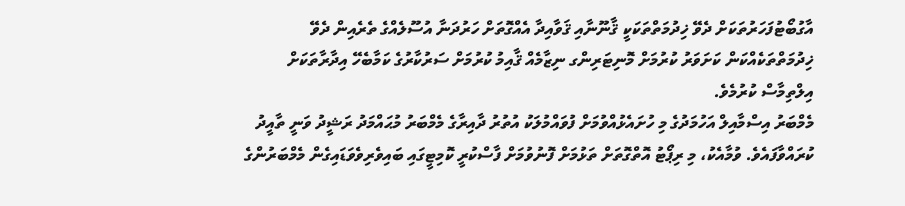އާގުބޯޓުފަހަރުތަކަށް ދެވޭ ޚިދުމަތްތަކަކީ ޤާނޫނާއި ޤަވާއިދާ އެއްގޮތަށް ހަރުދަނާ އުސޫލެއްގެ ތެރެއިން ދެވޭ ޚިދުމަތްތަކެއްކަން ކަށަވަރު ކުރުމަށް މޮނިޓަރިންގ ނިޒާމެއް ޤާއިމު ކުރުމަށް ސަރުކާރުގެ ކަމާބެހޭ އިދާރާތަކަށް އިލްތިމާސް ކުރުމެވެ.
މެމްބަރު އިސްމާއިލް އަހުމަދުގެ މި ހުށައެޅުއްވުމަށް ފުވައްމުލަކު އުތުރު ދާއިރާގެ މެމްބަރު މުޙައްމަދު ރަޝީދު ވަނީ ތާއީދު ކުރައްވާފައެވެ. ވުމާއެކު، މި ރިޕޯޓު އޮތްގޮތަށް ތަޅުމަށް ފޮނުވުމަށް ފާސްކުރީ ކޮމިޓީގައި ބައިވެރިވެވަޑައިގެން މެމްބަރުންގެ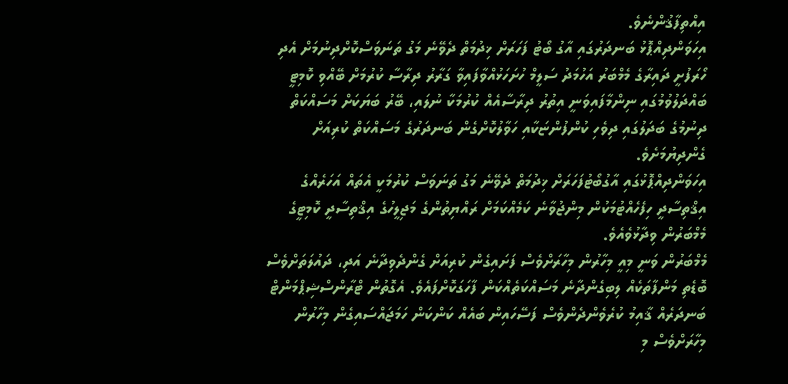އިއްތިފާޤުންނެވެ.
އިހަވަންދިއްޕޮޅު ބަނދަރުގައި އާގު ބޯޓު ފަހަރަށް ޚިދުމަތް ދެވޭނެ މަގު ތަނަވަސްކޮށްދިނުމަށް އެދި ހޯރަފުށީ ދައިރާގެ މެމްބަރު އަހުމަދު ސަލީމް ހުށަހަޅުއްވާފައިވާ ގަރާރު ދިރާސާ ކުރުމަށް ބޭއްވި ކޮމިޓީ ބައްދަލުވުމުގައި ނިންމާފައިވަނީ އިތުރު ދިރާސާއެއް ކުރުމަކާ ނުލައި، ބޭރު ބަޔަކަށް މަސައްކަތް ދިނުމުގެ ބަދަލުގައި ދިވެހި ކުންފުންޏަކާއި ހަވާލުކޮށްގެން ބަނދަރުގެ މަސައްކަތް ކުރިއަށް ގެންދިޔުމަށެވެ.
އިހަވަންދިއްޕޮޅުގައި އާގުބޯޓުފަހަރަށް ޚިދުމަތް ދެވޭނެ މަގު ތަނަވަސް ކުރުމަކީ އެތައް އަހަރެއްގެ އިޤްތިސާދީ ހިފެހެއްޓުމަކުން މިންޖުވާނެ ކަމެއްކަމަށް ރައްޔިތުންގެ މަޖިލީހުގެ އިޤްތިސާދީ ކޮމިޓީގެ މެމްބަރުން ވިދާޅުވެއެވެ.
މެމްބަރުން ވަނީ މިއީ މިހާރުން މިހާރަށްވެސް ފަށައިގެން ކުރިއަށް ގެންދެވިދާނެ އަދި، ދައުލަތަށްވެސް ބޮޑެތި މަންފާތަކެއް ލިބިގެންދާނެ މަސައްކަތެއްކަން ފާހަގަކޮށްފައެވެ. އެގޮތުން ޓްރާންސްޝިޕްމަންޓް ބަނދަރެއް ޤާއިމު ކުރެވެންދެންވެސް ފަސޭހައިން ބައެއް ކަންކަން ހަމަޖައްސައިގެން މިހާރުން މިހާރަށްވެސް މި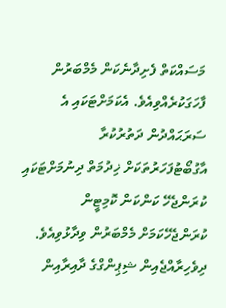މަސައްކަތް ފެށިދާނެކަން މެމްބަރުން ފާހަގަކުރެއްވިއެވެ. އެކަމަށްޓަކައި އެ ސަރަޙައްދުން ދަތުރުކުރާ އާގުބޯޓުފަހަރުތަކަށް ޚިދުމަތް ދިނުމަށްޓަކައި ކުރަންޖެހޭ ކަންކަން ކޮމިޓީން ކުރަންޖެހޭކަމަށް މެމްބަރުން ވިދާޅުވިއެވެ.
ދިވެހިރާއްޖެއިން ޝިޕިންގްގެ ދާއިރާއިން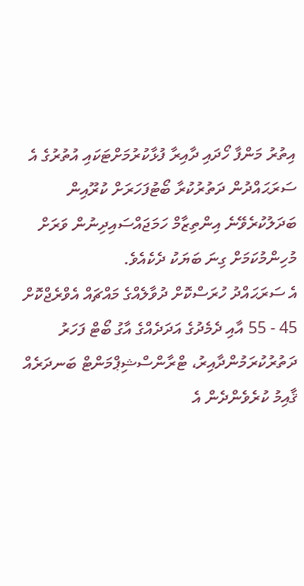އިތުރު މަންފާ ހޯދައި ދާއިރާ ފުޅާކުރުމަށްޓަކައި އުތުރުގެ އެ ސަރަޙައްދުން ދަތުރުކުރާ ބޯޓުފަހަރަށް ކުރޫއިން ބަދަލުކުރެވޭނެ އިންތިޒާމް ހަމަޖައްސައިދިނުން ވަރަށް މުހިންމުކަމަށް ގިނަ ބަޔަކު ދެކެއެވެ.
އެ ސަރަޙައްދު ހުރަސްކޮށް ދުވާލެއްގެ މައްޗައް އެވްރެޖްކޮށް 45 - 55 އާއި ދެމެދުގެ އަދަދެއްގެ އާގު ބޯޓް ފަހަރު ދަތުރުކުރަމުންދާއިރު، ޓްރާންސްޝިޕްމަންޓް ބަނދަރެއް ޤާއިމު ކުރެވެންދެން އެ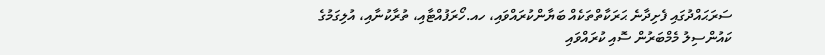ސަރަޙައްދުގައި ފެށިދާނެ ޙަރަކާތްތަކެއް ބަޔާންކުރައްވައި، ހއ.ހޯރަފުއްޓާއި، ތުރާކުނާއި، އުލިގަމުގެ ކައުންސިލު މެމްބަރުން ސޮއި ކުރައްވައި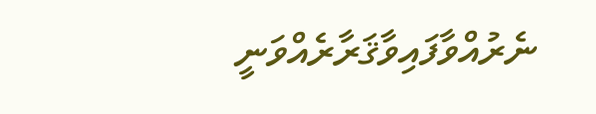ނެރުއްވާފައިވާޤަރާރެއްވަނީ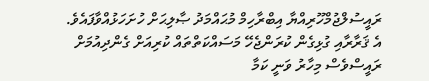ރައީސުލްޖުމްހޫރިއްޔާ އިބްރާހިމް މުޙައްމަދު ޞާލިޙަށް ހުށަހަޅުއްވާފައެވެ.
އެ ޤަރާރާއި ގުޅިގެން ކުރަންޖެހޭ މަސައްކަތްތައް ކުރިއަށް ގެންދިއުމަށް ރައީސްވެސް މިހާރު ވަނީ ކަމާ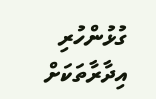ގުޅުންހުރި އިދާރާތަކަށް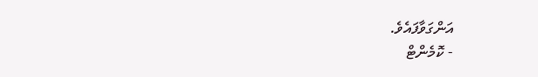އަންގަވާފައެވެ.
- ކޮމެންޓް